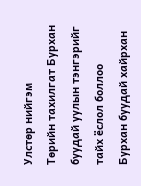Улстөр нийгэм
Төрийн тахилгат Бурхан буудай уулын тэнгэрийг тайх ёслол боллоо
Бурхан буудай хайрхан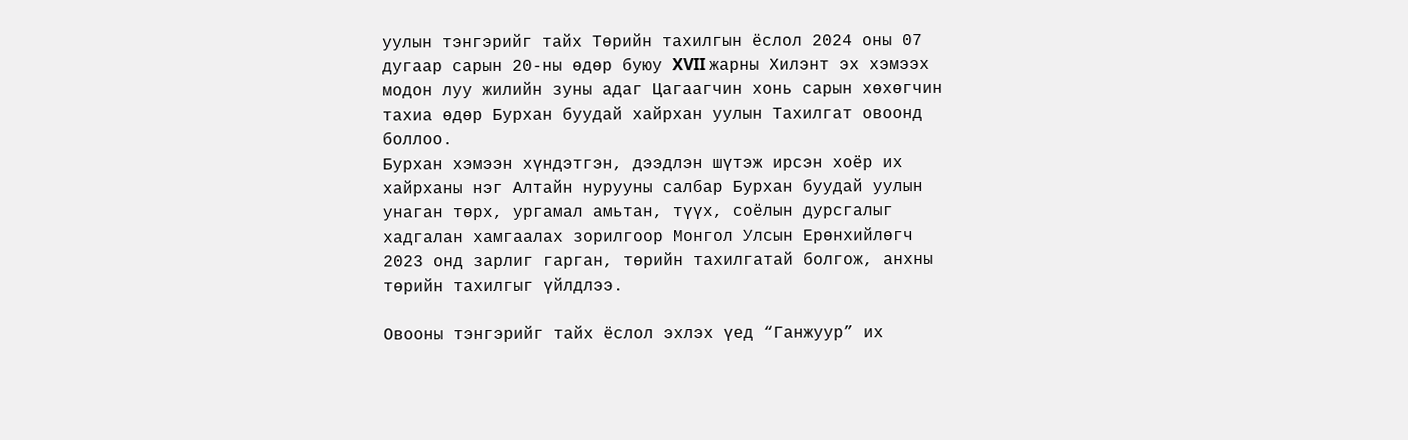уулын тэнгэрийг тайх Төрийн тахилгын ёслол 2024 оны 07 дугаар сарын 20-ны өдөр буюу XVII жарны Хилэнт эх хэмээх модон луу жилийн зуны адаг Цагаагчин хонь сарын хөхөгчин тахиа өдөр Бурхан буудай хайрхан уулын Тахилгат овоонд боллоо.
Бурхан хэмээн хүндэтгэн, дээдлэн шүтэж ирсэн хоёр их хайрханы нэг Алтайн нурууны салбар Бурхан буудай уулын унаган төрх, ургамал амьтан, түүх, соёлын дурсгалыг хадгалан хамгаалах зорилгоор Монгол Улсын Ерөнхийлөгч 2023 онд зарлиг гарган, төрийн тахилгатай болгож, анхны төрийн тахилгыг үйлдлээ.

Овооны тэнгэрийг тайх ёслол эхлэх үед “Ганжуур” их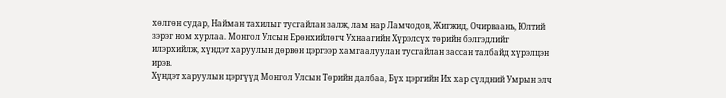хөлгөн судар, Найман тахилыг тусгайлан залж, лам нар Ламчодов, Жигжид, Очирваань, Юлтий зэрэг ном хурлаа. Монгол Улсын Ерөнхийлөгч Ухнаагийн Хүрэлсүх төрийн бэлгэдлийг илэрхийлж, хүндэт харуулын дөрвөн цэргээр хамгаалуулан тусгайлан зассан талбайд хүрэлцэн ирэв.
Хүндэт харуулын цэргүүд Монгол Улсын Төрийн далбаа, Бүх цэргийн Их хар сүлдний Умрын элч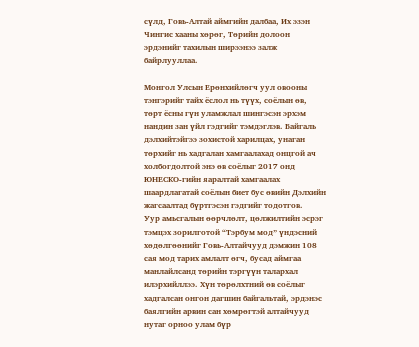сүлд, Говь-Алтай аймгийн далбаа, Их эзэн Чингис хааны хөрөг, Төрийн долоон эрдэнийг тахилын ширээнээ залж байрлууллаа.

Монгол Улсын Ерөнхийлөгч уул овооны тэнгэрийг тайх ёслол нь түүх, соёлын өв, төрт ёсны гүн уламжлал шингэсэн эрхэм нандин зан үйл гэдгийг тэмдэглэв. Байгаль дэлхийтэйгээ зохистой харилцах, унаган төрхийг нь хадгалан хамгаалахад онцгой ач холбогдолтой энэ өв соёлыг 2017 онд ЮНЕСКО-гийн яаралтай хамгаалах шаардлагатай соёлын биет бус өвийн Дэлхийн жагсаалтад бүртгэсэн гэдгийг тодотгов.
Уур амьсгалын өөрчлөлт, цөлжилтийн эсрэг тэмцэх зорилготой “Тэрбум мод” үндэсний хөдөлгөөнийг Говь-Алтайчууд дэмжин 108 сая мод тарих амлалт өгч, бусад аймгаа манлайлсанд төрийн тэргүүн талархал илэрхийллээ. Хүн төрөлхтний өв соёлыг хадгалсан онгон дагшин байгальтай, эрдэнэс баялгийн арвин сан хөмрөгтэй алтайчууд нутаг орноо улам бүр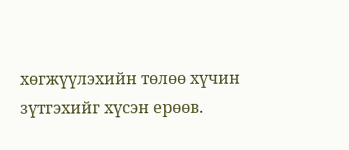хөгжүүлэхийн төлөө хүчин зүтгэхийг хүсэн ерөөв.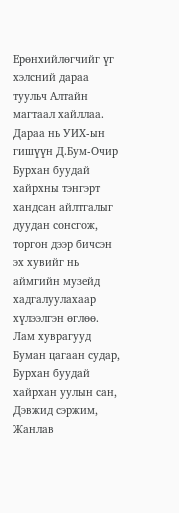Ерөнхийлөгчийг үг хэлсний дараа туульч Алтайн магтаал хайллаа. Дараа нь УИХ-ын гишүүн Д.Бум-Очир Бурхан буудай хайрхны тэнгэрт хандсан айлтгалыг дуудан сонсгож, торгон дээр бичсэн эх хувийг нь аймгийн музейд хадгалуулахаар хүлээлгэн өглөө.
Лам хуврагууд Буман цагаан судар, Бурхан буудай хайрхан уулын сан, Дэвжид сэржим, Жанлав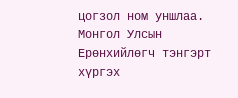цогзол ном уншлаа. Монгол Улсын Ерөнхийлөгч тэнгэрт хүргэх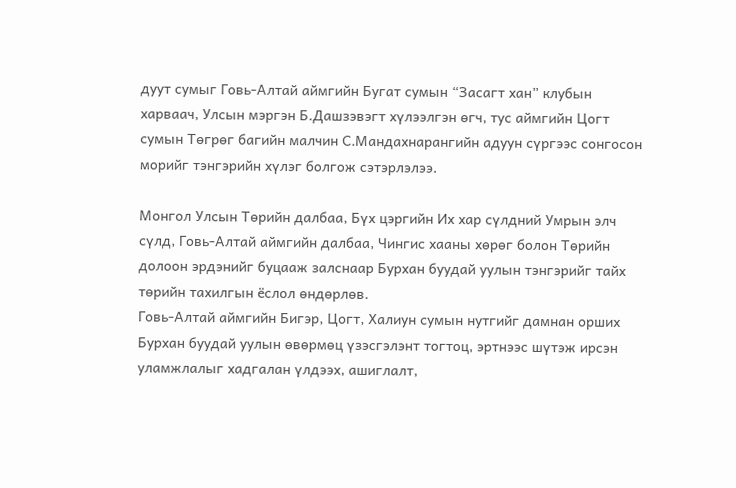дуут сумыг Говь-Алтай аймгийн Бугат сумын “Засагт хан” клубын харваач, Улсын мэргэн Б.Дашзэвэгт хүлээлгэн өгч, тус аймгийн Цогт сумын Төгрөг багийн малчин С.Мандахнарангийн адуун сүргээс сонгосон морийг тэнгэрийн хүлэг болгож сэтэрлэлээ.

Монгол Улсын Төрийн далбаа, Бүх цэргийн Их хар сүлдний Умрын элч сүлд, Говь-Алтай аймгийн далбаа, Чингис хааны хөрөг болон Төрийн долоон эрдэнийг буцааж залснаар Бурхан буудай уулын тэнгэрийг тайх төрийн тахилгын ёслол өндөрлөв.
Говь-Алтай аймгийн Бигэр, Цогт, Халиун сумын нутгийг дамнан орших Бурхан буудай уулын өвөрмөц үзэсгэлэнт тогтоц, эртнээс шүтэж ирсэн уламжлалыг хадгалан үлдээх, ашиглалт,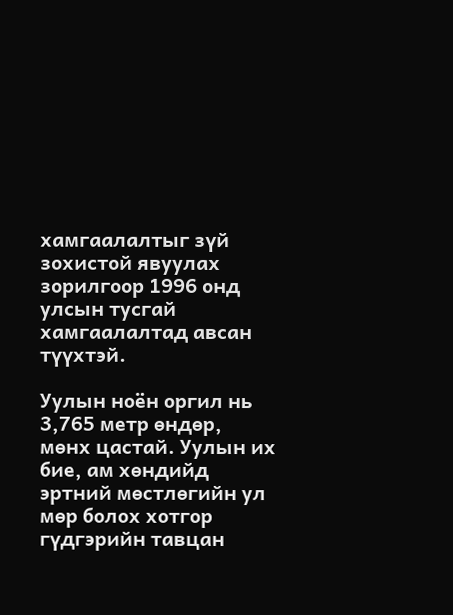хамгаалалтыг зүй зохистой явуулах зорилгоор 1996 онд улсын тусгай хамгаалалтад авсан түүхтэй.

Уулын ноён оргил нь 3,765 метр өндөр, мөнх цастай. Уулын их бие, ам хөндийд эртний мөстлөгийн ул мөр болох хотгор гүдгэрийн тавцан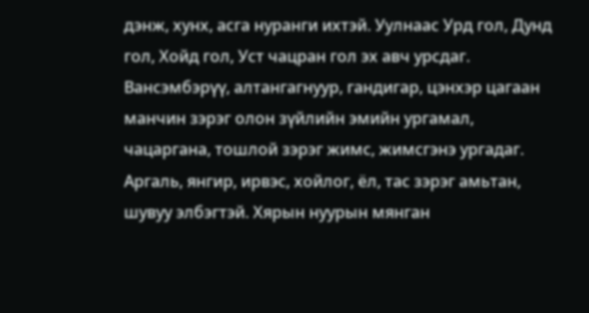дэнж, хунх, асга нуранги ихтэй. Уулнаас Урд гол, Дунд гол, Хойд гол, Уст чацран гол эх авч урсдаг.
Вансэмбэрүү, алтангагнуур, гандигар, цэнхэр цагаан манчин зэрэг олон зүйлийн эмийн ургамал, чацаргана, тошлой зэрэг жимс, жимсгэнэ ургадаг. Аргаль, янгир, ирвэс, хойлог, ёл, тас зэрэг амьтан, шувуу элбэгтэй. Хярын нуурын мянган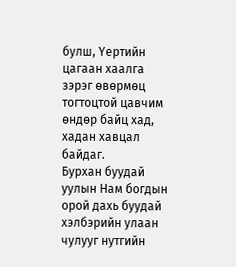булш, Үертийн цагаан хаалга зэрэг өвөрмөц тогтоцтой цавчим өндөр байц хад, хадан хавцал байдаг.
Бурхан буудай уулын Нам богдын орой дахь буудай хэлбэрийн улаан чулууг нутгийн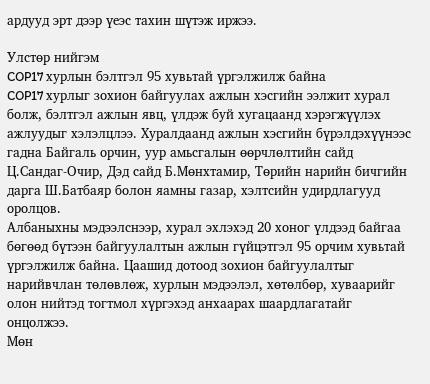ардууд эрт дээр үеэс тахин шүтэж иржээ.

Улстөр нийгэм
COP17 хурлын бэлтгэл 95 хувьтай үргэлжилж байна
COP17 хурлыг зохион байгуулах ажлын хэсгийн ээлжит хурал болж, бэлтгэл ажлын явц, үлдэж буй хугацаанд хэрэгжүүлэх ажлуудыг хэлэлцлээ. Хуралдаанд ажлын хэсгийн бүрэлдэхүүнээс гадна Байгаль орчин, уур амьсгалын өөрчлөлтийн сайд Ц.Сандаг-Очир, Дэд сайд Б.Мөнхтамир, Төрийн нарийн бичгийн дарга Ш.Батбаяр болон яамны газар, хэлтсийн удирдлагууд оролцов.
Албаныхны мэдээлснээр, хурал эхлэхэд 20 хоног үлдээд байгаа бөгөөд бүтээн байгуулалтын ажлын гүйцэтгэл 95 орчим хувьтай үргэлжилж байна. Цаашид дотоод зохион байгуулалтыг нарийвчлан төлөвлөж, хурлын мэдээлэл, хөтөлбөр, хуваарийг олон нийтэд тогтмол хүргэхэд анхаарах шаардлагатайг онцолжээ.
Мөн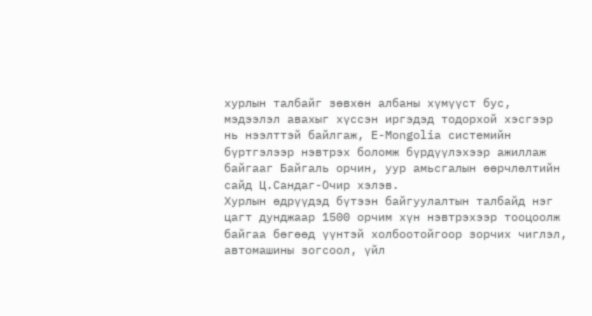хурлын талбайг зөвхөн албаны хүмүүст бус, мэдээлэл авахыг хүссэн иргэдэд тодорхой хэсгээр нь нээлттэй байлгаж, E-Mongolia системийн бүртгэлээр нэвтрэх боломж бүрдүүлэхээр ажиллаж байгааг Байгаль орчин, уур амьсгалын өөрчлөлтийн сайд Ц.Сандаг-Очир хэлэв.
Хурлын өдрүүдэд бүтээн байгуулалтын талбайд нэг цагт дунджаар 1500 орчим хүн нэвтрэхээр тооцоолж байгаа бөгөөд үүнтэй холбоотойгоор зорчих чиглэл, автомашины зогсоол, үйл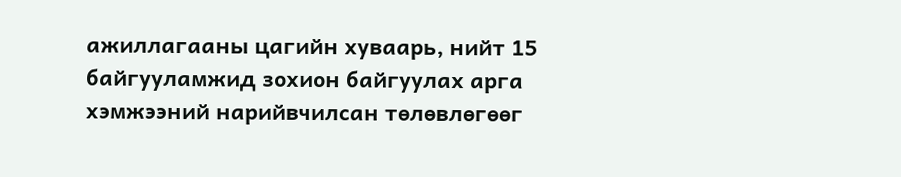ажиллагааны цагийн хуваарь, нийт 15 байгууламжид зохион байгуулах арга хэмжээний нарийвчилсан төлөвлөгөөг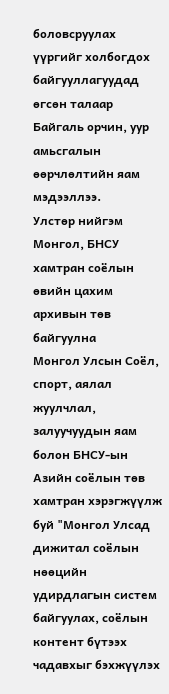боловсруулах үүргийг холбогдох байгууллагуудад өгсөн талаар Байгаль орчин, уур амьсгалын өөрчлөлтийн яам мэдээллээ.
Улстөр нийгэм
Монгол, БНСУ хамтран соёлын өвийн цахим архивын төв байгуулна
Монгол Улсын Соёл, спорт, аялал жуулчлал, залуучуудын яам болон БНСУ-ын Азийн соёлын төв хамтран хэрэгжүүлж буй "Монгол Улсад дижитал соёлын нөөцийн удирдлагын систем байгуулах, соёлын контент бүтээх чадавхыг бэхжүүлэх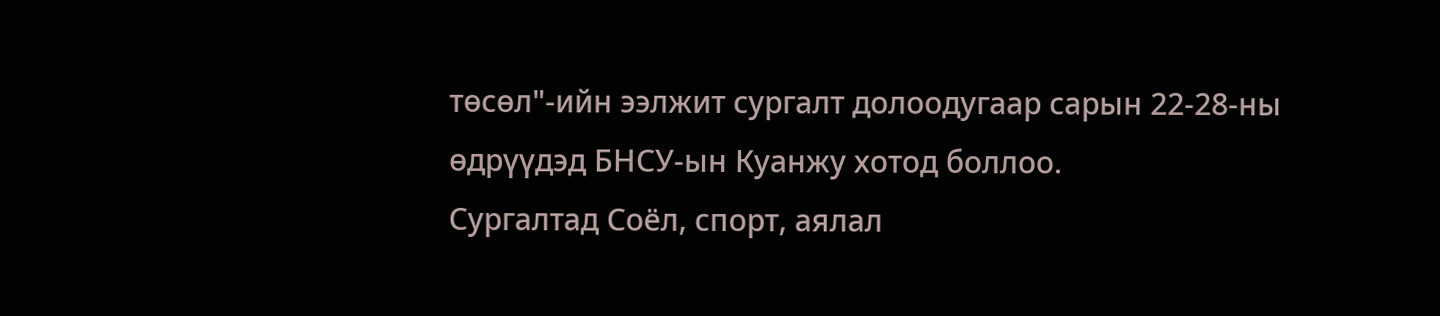төсөл"-ийн ээлжит сургалт долоодугаар сарын 22-28-ны өдрүүдэд БНСУ-ын Куанжу хотод боллоо.
Сургалтад Соёл, спорт, аялал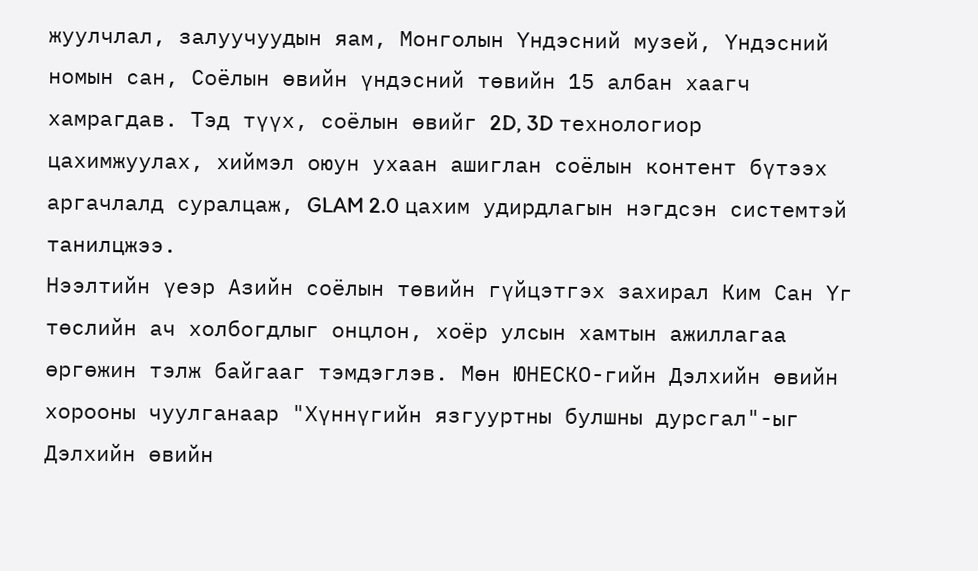жуулчлал, залуучуудын яам, Монголын Үндэсний музей, Үндэсний номын сан, Соёлын өвийн үндэсний төвийн 15 албан хаагч хамрагдав. Тэд түүх, соёлын өвийг 2D, 3D технологиор цахимжуулах, хиймэл оюун ухаан ашиглан соёлын контент бүтээх аргачлалд суралцаж, GLAM 2.0 цахим удирдлагын нэгдсэн системтэй танилцжээ.
Нээлтийн үеэр Азийн соёлын төвийн гүйцэтгэх захирал Ким Сан Үг төслийн ач холбогдлыг онцлон, хоёр улсын хамтын ажиллагаа өргөжин тэлж байгааг тэмдэглэв. Мөн ЮНЕСКО-гийн Дэлхийн өвийн хорооны чуулганаар "Хүннүгийн язгууртны булшны дурсгал"-ыг Дэлхийн өвийн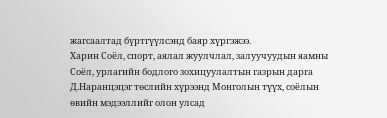жагсаалтад бүртгүүлсэнд баяр хүргэжээ.
Харин Соёл, спорт, аялал жуулчлал, залуучуудын яамны Соёл, урлагийн бодлого зохицуулалтын газрын дарга Д.Наранцэцэг төслийн хүрээнд Монголын түүх, соёлын өвийн мэдээллийг олон улсад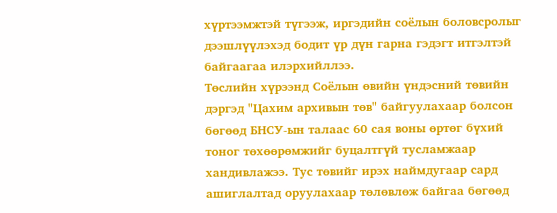хүртээмжтэй түгээж, иргэдийн соёлын боловсролыг дээшлүүлэхэд бодит үр дүн гарна гэдэгт итгэлтэй байгаагаа илэрхийллээ.
Төслийн хүрээнд Соёлын өвийн үндэсний төвийн дэргэд "Цахим архивын төв" байгуулахаар болсон бөгөөд БНСУ-ын талаас 60 сая воны өртөг бүхий тоног төхөөрөмжийг буцалтгүй тусламжаар хандивлажээ. Тус төвийг ирэх наймдугаар сард ашиглалтад оруулахаар төлөвлөж байгаа бөгөөд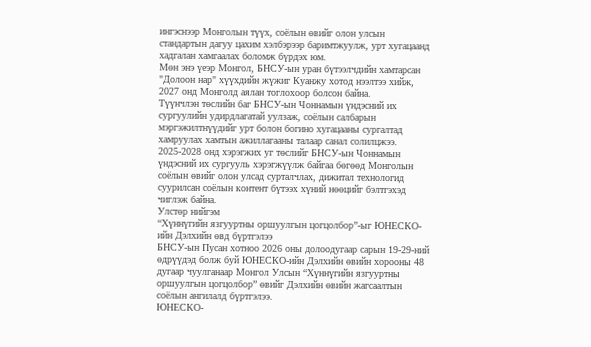ингэснээр Монголын түүх, соёлын өвийг олон улсын стандартын дагуу цахим хэлбэрээр баримтжуулж, урт хугацаанд хадгалан хамгаалах боломж бүрдэх юм.
Мөн энэ үеэр Монгол, БНСУ-ын уран бүтээлчдийн хамтарсан "Долоон нар" хүүхдийн жүжиг Куанжу хотод нээлтээ хийж, 2027 онд Монголд аялан тоглохоор болсон байна.
Түүнчлэн төслийн баг БНСУ-ын Чоннамын үндэсний их сургуулийн удирдлагатай уулзаж, соёлын салбарын мэргэжилтнүүдийг урт болон богино хугацааны сургалтад хамруулах хамтын ажиллагааны талаар санал солилцжээ.
2025-2028 онд хэрэгжих уг төслийг БНСУ-ын Чоннамын үндэсний их сургууль хэрэгжүүлж байгаа бөгөөд Монголын соёлын өвийг олон улсад сурталчлах, дижитал технологид суурилсан соёлын контент бүтээх хүний нөөцийг бэлтгэхэд чиглэж байна.
Улстөр нийгэм
“Хүннүгийн язгууртны оршуулгын цогцолбор”-ыг ЮНЕСКО-ийн Дэлхийн өвд бүртгэлээ
БНСУ-ын Пусан хотноо 2026 оны долоодугаар сарын 19-29-ний өдрүүдэд болж буй ЮНЕСКО-ийн Дэлхийн өвийн хорооны 48 дугаар чуулганаар Монгол Улсын “Хүннүгийн язгууртны оршуулгын цогцолбор” өвийг Дэлхийн өвийн жагсаалтын соёлын ангилалд бүртгэлээ.
ЮНЕСКО-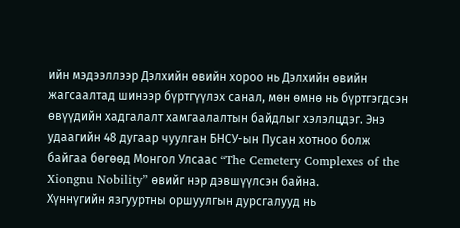ийн мэдээллээр Дэлхийн өвийн хороо нь Дэлхийн өвийн жагсаалтад шинээр бүртгүүлэх санал, мөн өмнө нь бүртгэгдсэн өвүүдийн хадгалалт хамгаалалтын байдлыг хэлэлцдэг. Энэ удаагийн 48 дугаар чуулган БНСУ-ын Пусан хотноо болж байгаа бөгөөд Монгол Улсаас “The Cemetery Complexes of the Xiongnu Nobility” өвийг нэр дэвшүүлсэн байна.
Хүннүгийн язгууртны оршуулгын дурсгалууд нь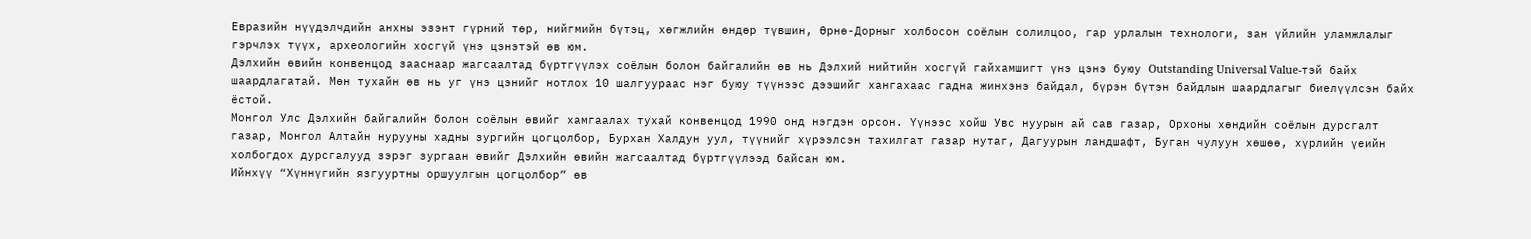Евразийн нүүдэлчдийн анхны эзэнт гүрний төр, нийгмийн бүтэц, хөгжлийн өндөр түвшин, Өрнө-Дорныг холбосон соёлын солилцоо, гар урлалын технологи, зан үйлийн уламжлалыг гэрчлэх түүх, археологийн хосгүй үнэ цэнэтэй өв юм.
Дэлхийн өвийн конвенцод зааснаар жагсаалтад бүртгүүлэх соёлын болон байгалийн өв нь Дэлхий нийтийн хосгүй гайхамшигт үнэ цэнэ буюу Outstanding Universal Value-тэй байх шаардлагатай. Мөн тухайн өв нь уг үнэ цэнийг нотлох 10 шалгуураас нэг буюу түүнээс дээшийг хангахаас гадна жинхэнэ байдал, бүрэн бүтэн байдлын шаардлагыг биелүүлсэн байх ёстой.
Монгол Улс Дэлхийн байгалийн болон соёлын өвийг хамгаалах тухай конвенцод 1990 онд нэгдэн орсон. Үүнээс хойш Увс нуурын ай сав газар, Орхоны хөндийн соёлын дурсгалт газар, Монгол Алтайн нурууны хадны зургийн цогцолбор, Бурхан Халдун уул, түүнийг хүрээлсэн тахилгат газар нутаг, Дагуурын ландшафт, Буган чулуун хөшөө, хүрлийн үеийн холбогдох дурсгалууд зэрэг зургаан өвийг Дэлхийн өвийн жагсаалтад бүртгүүлээд байсан юм.
Ийнхүү “Хүннүгийн язгууртны оршуулгын цогцолбор” өв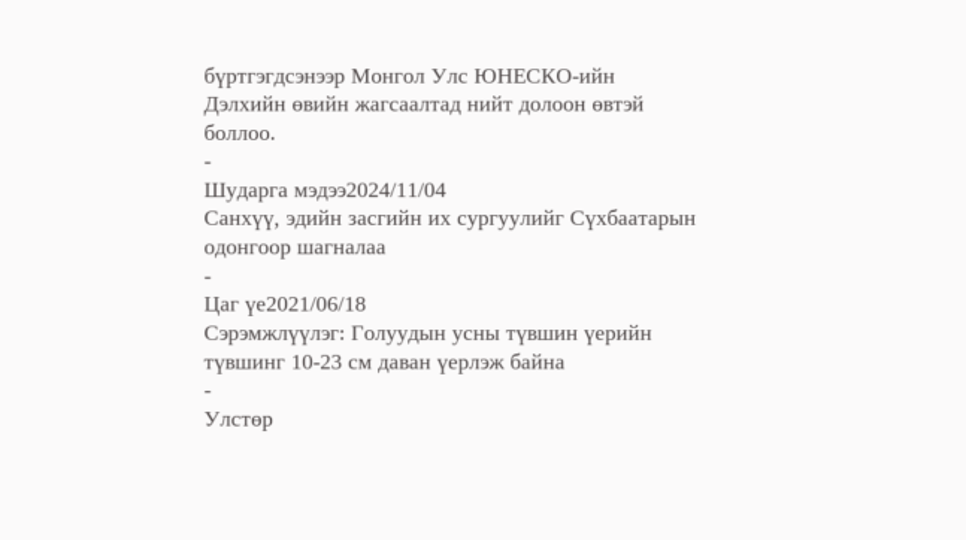бүртгэгдсэнээр Монгол Улс ЮНЕСКО-ийн Дэлхийн өвийн жагсаалтад нийт долоон өвтэй боллоо.
-
Шударга мэдээ2024/11/04
Санхүү, эдийн засгийн их сургуулийг Сүхбаатарын одонгоор шагналаа
-
Цаг үе2021/06/18
Сэрэмжлүүлэг: Голуудын усны түвшин үерийн түвшинг 10-23 см даван үерлэж байна
-
Улстөр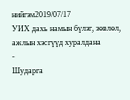нийгэм2019/07/17
УИХ дахь намын бүлэг, зөвлөл, ажлын хэсгүүд хуралдана
-
Шударга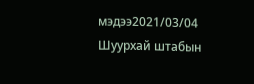мэдээ2021/03/04
Шуурхай штабын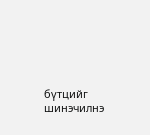бүтцийг шинэчилнэ